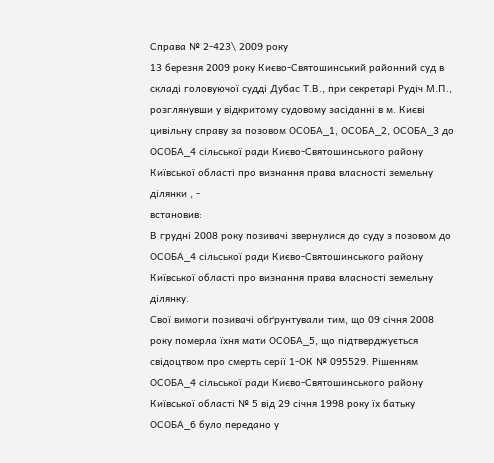Справа № 2-423\ 2009 року
13 березня 2009 року Києво-Святошинський районний суд в складі головуючої судді Дубас Т.В., при секретарі Рудіч М.П., розглянувши у відкритому судовому засіданні в м. Києві цивільну справу за позовом ОСОБА_1, ОСОБА_2, ОСОБА_3 до ОСОБА_4 сільської ради Києво-Святошинського району Київської області про визнання права власності земельну ділянки , -
встановив:
В грудні 2008 року позивачі звернулися до суду з позовом до ОСОБА_4 сільської ради Києво-Святошинського району Київської області про визнання права власності земельну ділянку.
Свої вимоги позивачі обґрунтували тим, що 09 січня 2008 року померла їхня мати ОСОБА_5, що підтверджується свідоцтвом про смерть серії 1-ОК № 095529. Рішенням ОСОБА_4 сільської ради Києво-Святошинського району Київської області № 5 від 29 січня 1998 року їх батьку ОСОБА_6 було передано у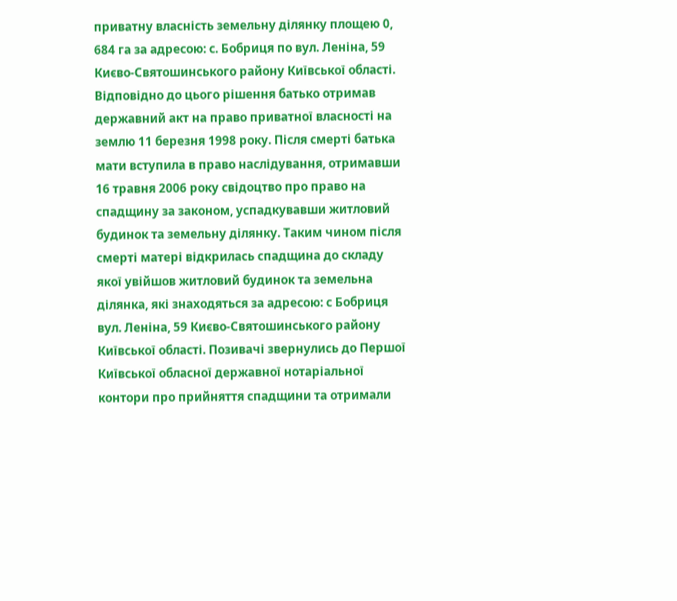приватну власність земельну ділянку площею 0, 684 га за адресою: с. Бобриця по вул. Леніна, 59 Києво-Святошинського району Київської області. Відповідно до цього рішення батько отримав державний акт на право приватної власності на землю 11 березня 1998 року. Після смерті батька мати вступила в право наслідування, отримавши 16 травня 2006 року свідоцтво про право на спадщину за законом, успадкувавши житловий будинок та земельну ділянку. Таким чином після смерті матері відкрилась спадщина до складу якої увійшов житловий будинок та земельна ділянка, які знаходяться за адресою: с Бобриця вул. Леніна, 59 Києво-Святошинського району Київської області. Позивачі звернулись до Першої Київської обласної державної нотаріальної контори про прийняття спадщини та отримали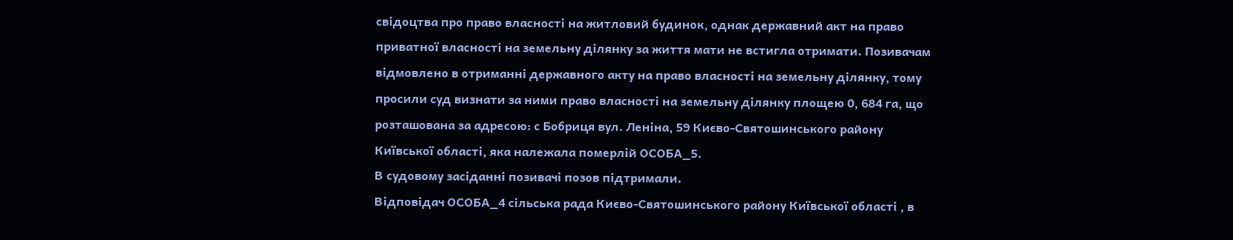свідоцтва про право власності на житловий будинок, однак державний акт на право приватної власності на земельну ділянку за життя мати не встигла отримати. Позивачам відмовлено в отриманні державного акту на право власності на земельну ділянку, тому просили суд визнати за ними право власності на земельну ділянку площею 0, 684 га, що розташована за адресою: с Бобриця вул. Леніна, 59 Києво-Святошинського району Київської області, яка належала померлій ОСОБА_5.
В судовому засіданні позивачі позов підтримали.
Відповідач ОСОБА_4 сільська рада Києво-Святошинського району Київської області , в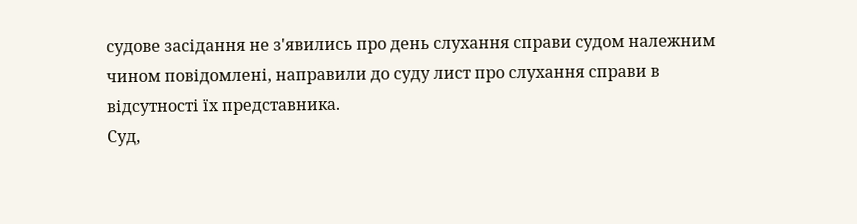судове засідання не з'явились про день слухання справи судом належним чином повідомлені, направили до суду лист про слухання справи в відсутності їх представника.
Суд,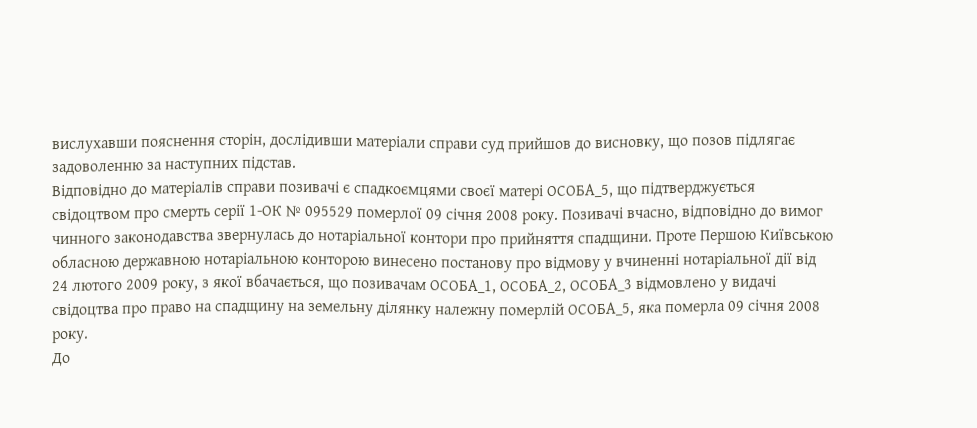вислухавши пояснення сторін, дослідивши матеріали справи суд прийшов до висновку, що позов підлягає задоволенню за наступних підстав.
Відповідно до матеріалів справи позивачі є спадкоємцями своєї матері ОСОБА_5, що підтверджується свідоцтвом про смерть серії 1-ОК № 095529 померлої 09 січня 2008 року. Позивачі вчасно, відповідно до вимог чинного законодавства звернулась до нотаріальної контори про прийняття спадщини. Проте Першою Київською обласною державною нотаріальною конторою винесено постанову про відмову у вчиненні нотаріальної дії від 24 лютого 2009 року, з якої вбачається, що позивачам ОСОБА_1, ОСОБА_2, ОСОБА_3 відмовлено у видачі свідоцтва про право на спадщину на земельну ділянку належну померлій ОСОБА_5, яка померла 09 січня 2008 року.
До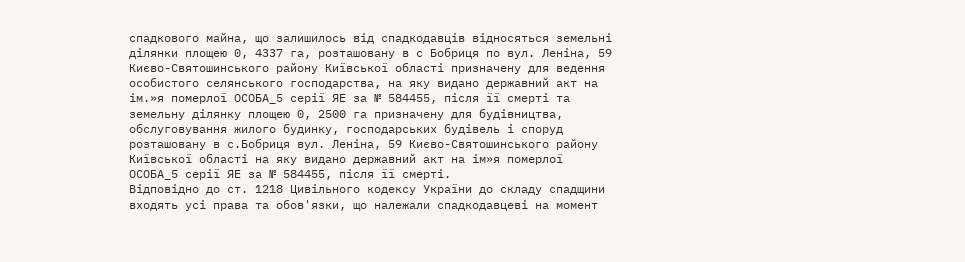спадкового майна, що залишилось від спадкодавців відносяться земельні ділянки площею 0, 4337 га, розташовану в с Бобриця по вул. Леніна, 59 Києво-Святошинського району Київської області призначену для ведення особистого селянського господарства, на яку видано державний акт на ім.»я померлої ОСОБА_5 серії ЯЕ за № 584455, після її смерті та земельну ділянку площею 0, 2500 га призначену для будівництва, обслуговування жилого будинку, господарських будівель і споруд розташовану в с.Бобриця вул. Леніна, 59 Києво-Святошинського району Київської області на яку видано державний акт на ім»я померлої ОСОБА_5 серії ЯЕ за № 584455, після її смерті.
Відповідно до ст. 1218 Цивільного кодексу України до складу спадщини входять усі права та обов'язки, що належали спадкодавцеві на момент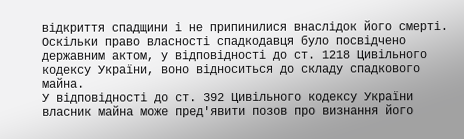відкриття спадщини і не припинилися внаслідок його смерті.
Оскільки право власності спадкодавця було посвідчено державним актом, у відповідності до ст. 1218 Цивільного кодексу України, воно відноситься до складу спадкового майна.
У відповідності до ст. 392 Цивільного кодексу України власник майна може пред'явити позов про визнання його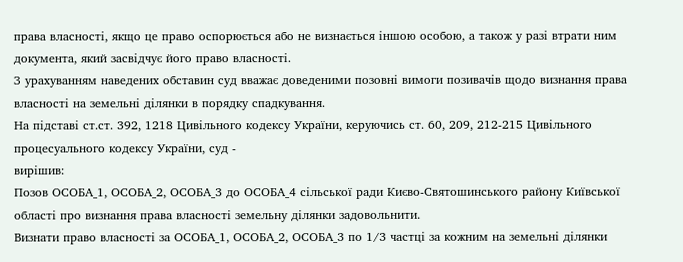права власності, якщо це право оспорюється або не визнається іншою особою, а також у разі втрати ним документа, який засвідчує його право власності.
З урахуванням наведених обставин суд вважає доведеними позовні вимоги позивачів щодо визнання права власності на земельні ділянки в порядку спадкування.
На підставі ст.ст. 392, 1218 Цивільного кодексу України, керуючись ст. 60, 209, 212-215 Цивільного процесуального кодексу України, суд -
вирішив:
Позов ОСОБА_1, ОСОБА_2, ОСОБА_3 до ОСОБА_4 сільської ради Києво-Святошинського району Київської області про визнання права власності земельну ділянки задовольнити.
Визнати право власності за ОСОБА_1, ОСОБА_2, ОСОБА_3 по 1/3 частці за кожним на земельні ділянки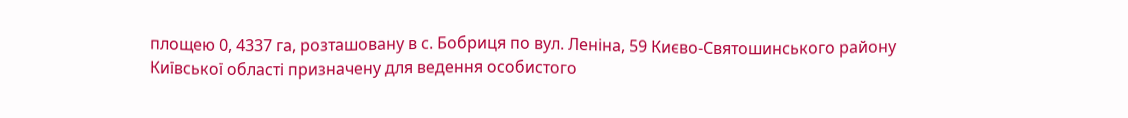площею 0, 4337 га, розташовану в с. Бобриця по вул. Леніна, 59 Києво-Святошинського району Київської області призначену для ведення особистого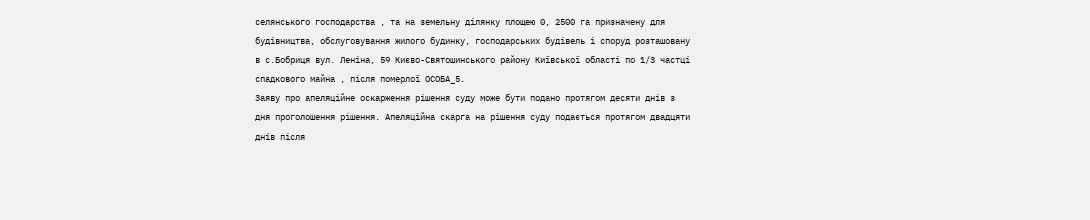селянського господарства , та на земельну ділянку площею 0, 2500 га призначену для будівництва, обслуговування жилого будинку, господарських будівель і споруд розташовану в с.Бобриця вул. Леніна, 59 Києво-Святошинського району Київської області по 1/3 частці спадкового майна , після померлої ОСОБА_5.
Заяву про апеляційне оскарження рішення суду може бути подано протягом десяти днів з дня проголошення рішення. Апеляційна скарга на рішення суду подається протягом двадцяти днів після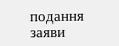подання заяви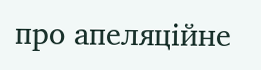про апеляційне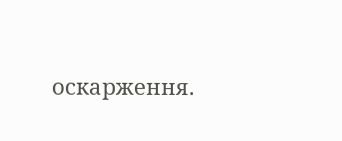оскарження.